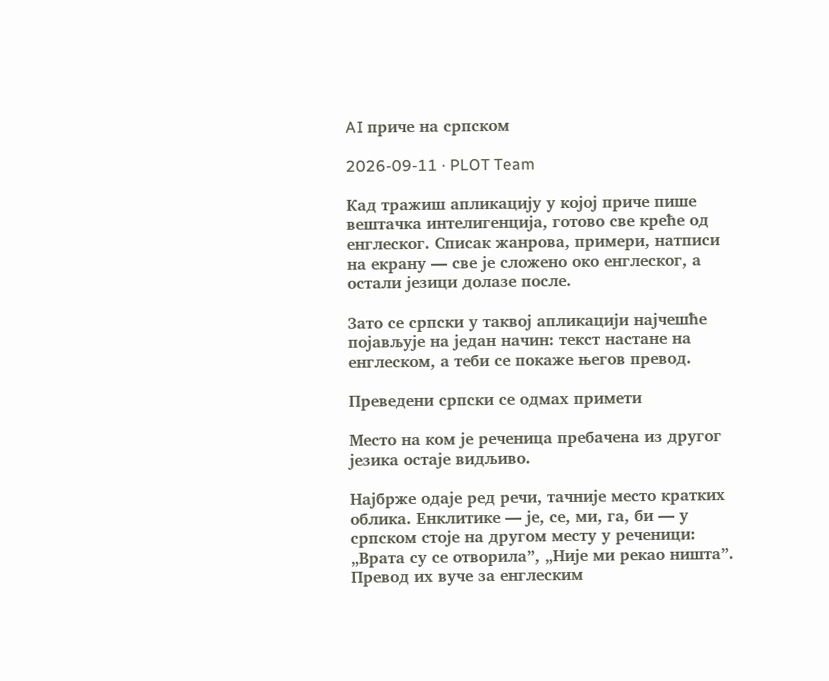AI приче на српском

2026-09-11 · PLOT Team

Кад тражиш апликацију у којој приче пише вештачка интелигенција, готово све креће од енглеског. Списак жанрова, примери, натписи на екрану — све је сложено око енглеског, а остали језици долазе после.

Зато се српски у таквој апликацији најчешће појављује на један начин: текст настане на енглеском, а теби се покаже његов превод.

Преведени српски се одмах примети

Место на ком је реченица пребачена из другог језика остаје видљиво.

Најбрже одаје ред речи, тачније место кратких облика. Енклитике — је, се, ми, га, би — у српском стоје на другом месту у реченици: „Врата су се отворила”, „Није ми рекао ништа”. Превод их вуче за енглеским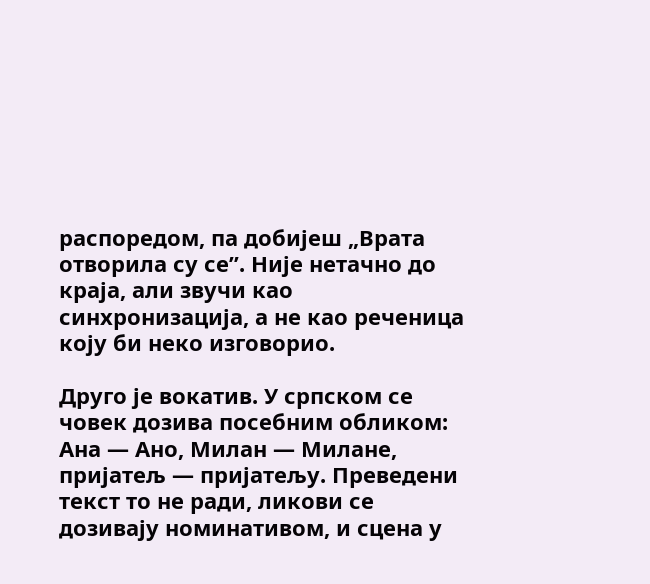распоредом, па добијеш „Врата отворила су се”. Није нетачно до краја, али звучи као синхронизација, а не као реченица коју би неко изговорио.

Друго је вокатив. У српском се човек дозива посебним обликом: Ана — Ано, Милан — Милане, пријатељ — пријатељу. Преведени текст то не ради, ликови се дозивају номинативом, и сцена у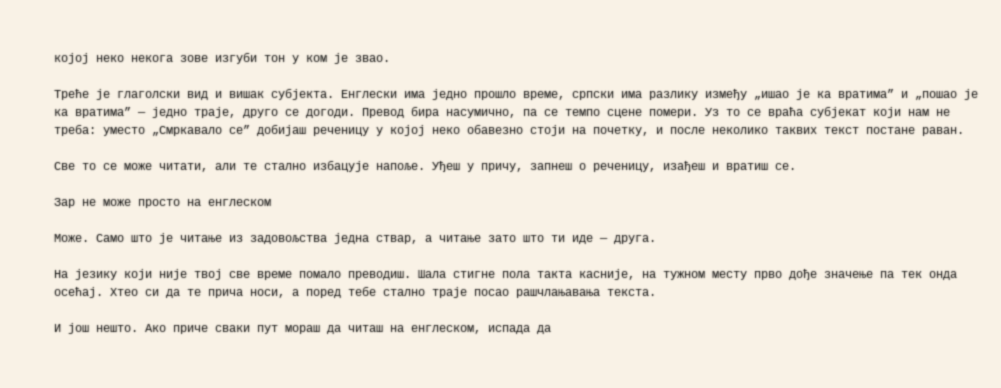којој неко некога зове изгуби тон у ком је звао.

Треће је глаголски вид и вишак субјекта. Енглески има једно прошло време, српски има разлику између „ишао је ка вратима” и „пошао је ка вратима” — једно траје, друго се догоди. Превод бира насумично, па се темпо сцене помери. Уз то се враћа субјекат који нам не треба: уместо „Смркавало се” добијаш реченицу у којој неко обавезно стоји на почетку, и после неколико таквих текст постане раван.

Све то се може читати, али те стално избацује напоље. Уђеш у причу, запнеш о реченицу, изађеш и вратиш се.

Зар не може просто на енглеском

Може. Само што је читање из задовољства једна ствар, а читање зато што ти иде — друга.

На језику који није твој све време помало преводиш. Шала стигне пола такта касније, на тужном месту прво дође значење па тек онда осећај. Хтео си да те прича носи, а поред тебе стално траје посао рашчлањавања текста.

И још нешто. Ако приче сваки пут мораш да читаш на енглеском, испада да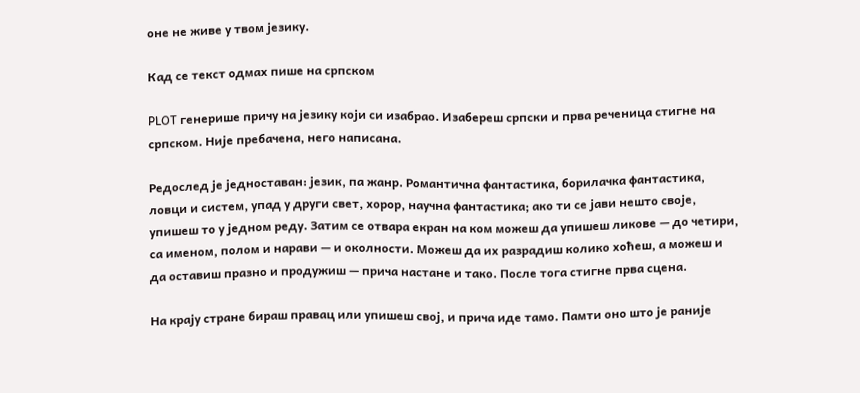оне не живе у твом језику.

Кад се текст одмах пише на српском

PLOT генерише причу на језику који си изабрао. Изабереш српски и прва реченица стигне на српском. Није пребачена, него написана.

Редослед је једноставан: језик, па жанр. Романтична фантастика, борилачка фантастика, ловци и систем, упад у други свет, хорор, научна фантастика; ако ти се јави нешто своје, упишеш то у једном реду. Затим се отвара екран на ком можеш да упишеш ликове — до четири, са именом, полом и нарави — и околности. Можеш да их разрадиш колико хоћеш, а можеш и да оставиш празно и продужиш — прича настане и тако. После тога стигне прва сцена.

На крају стране бираш правац или упишеш свој, и прича иде тамо. Памти оно што је раније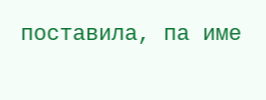поставила, па име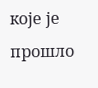које је прошло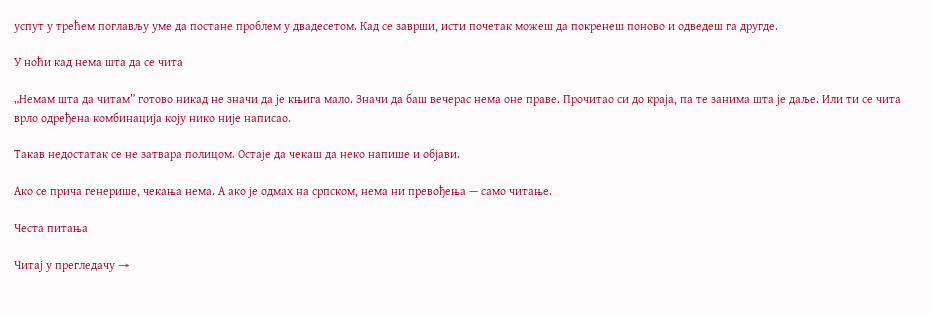успут у трећем поглављу уме да постане проблем у двадесетом. Кад се заврши, исти почетак можеш да покренеш поново и одведеш га другде.

У ноћи кад нема шта да се чита

„Немам шта да читам” готово никад не значи да је књига мало. Значи да баш вечерас нема оне праве. Прочитао си до краја, па те занима шта је даље. Или ти се чита врло одређена комбинација коју нико није написао.

Такав недостатак се не затвара полицом. Остаје да чекаш да неко напише и објави.

Ако се прича генерише, чекања нема. А ако је одмах на српском, нема ни превођења — само читање.

Честа питања

Читај у прегледачу →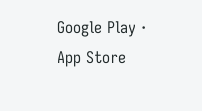Google Play · App Store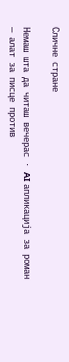Сличне стране

Немаш шта да читаш вечерас · AI апликација за роман — алат за писце против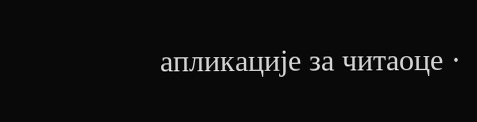апликације за читаоце ·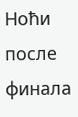Ноћи после финала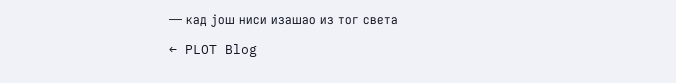— кад још ниси изашао из тог света

← PLOT Blog